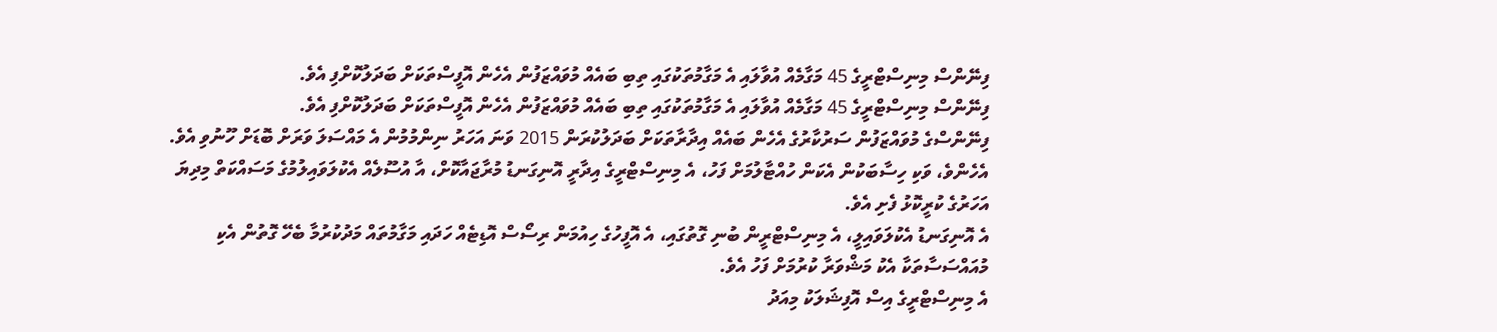ފިނޭންސް މިނިސްޓްރީގެ 45 މަގާމެއް އުވާލައި އެ މަގާމުތަކުގައި ތިބި ބައެއް މުވައްޒަފުން އެހެން އޮފީސްތަކަށް ބަދަލުކޮށްފި އެވެ.
ފިނޭންސް މިނިސްޓްރީގެ 45 މަގާމެއް އުވާލައި އެ މަގާމުތަކުގައި ތިބި ބައެއް މުވައްޒަފުން އެހެން އޮފީސްތަކަށް ބަދަލުކޮށްފި އެވެ.
ފިނޭންސްގެ މުވައްޒަފުން ސަރުކާރުގެ އެހެން ބައެއް އިދާރާތަކަށް ބަދަލުކުރަން 2015 ވަނަ އަހަރު ނިންމުމުން އެ މައްސަލަ ވަރަށް ބޮޑަށް ހޫނުވި އެވެ. އެހެންވެ، ވަކި ހިސާބަކުން އެކަން ހުއްޓާލުމަށް ފަހު، އެ މިނިސްޓްރީގެ އިދާރީ އޮނިގަނޑު މުރާޖައާކޮށް، އާ އުސޫލެއް އެކުލަވައިލުމުގެ މަސައްކަތް މިދިޔަ އަހަރުގެ ކުރީކޮޅު ފެށި އެވެ.
އެ އޮނިގަނޑު އެކުލަވައިލީ، އެ މިނިސްޓްރީން ބުނި ގޮތުގައި، އެ އޮފީހުގެ ހިއުމަން ރިސޯސް އޮޑިޓެއް ހަދައި މަގާމުތައް މަދުކުރުމާ ބެހޭ ގޮތުން އެކި މުއައްސަސާތަކާ އެކު މަޝްވަރާ ކުރުމަށް ފަހު އެވެ.
އެ މިނިސްޓްރީގެ އިސް އޮފިޝަލަކު މިއަދު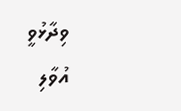ވިދާޅުވީ އުވާލި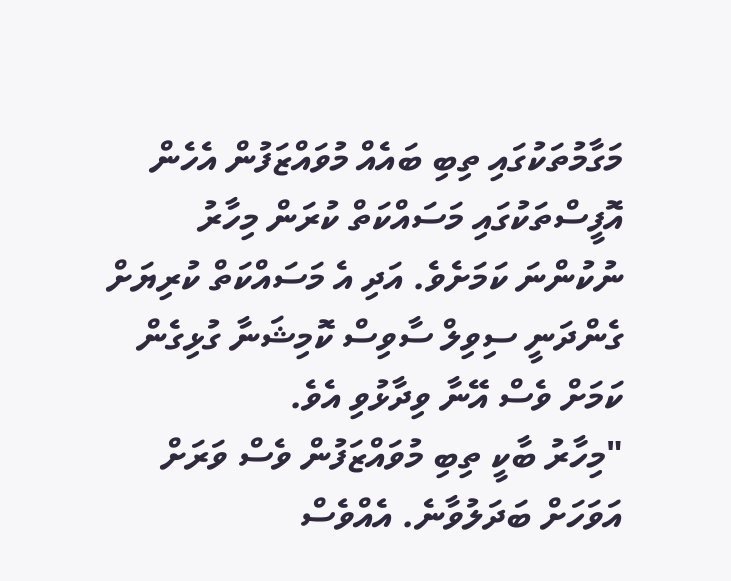މަގާމުތަކުގައި ތިބި ބައެއް މުވައްޒަފުން އެހެން އޮފީސްތަކުގައި މަސައްކަތް ކުރަން މިހާރު ނުކުންނަ ކަމަށެވެ. އަދި އެ މަސައްކަތް ކުރިޔަށް ގެންދަނީ ސިވިލް ސާވިސް ކޮމިޝަނާ ގުޅިގެން ކަމަށް ވެސް އޭނާ ވިދާޅުވި އެވެ.
"މިހާރު ބާކީ ތިބި މުވައްޒަފުން ވެސް ވަރަށް އަވަހަށް ބަދަލުވާނެ. އެއްވެސް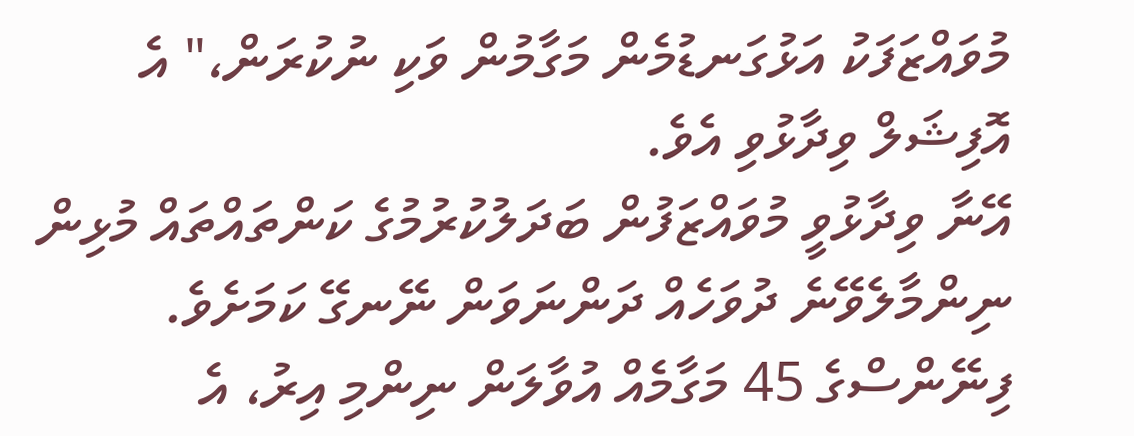މުވައްޒަފަކު އަޅުގަނޑުމެން މަގާމުން ވަކި ނުކުރަން،" އެ އޮފިޝަލް ވިދާޅުވި އެވެ.
އޭނާ ވިދާޅުވީ މުވައްޒަފުން ބަދަލުކުރުމުގެ ކަންތައްތައް މުޅިން ނިންމާލެވޭނެ ދުވަހެއް ދަންނަވަން ނޭނގޭ ކަމަށެވެ.
ފިނޭންސްގެ 45 މަގާމެއް އުވާލަން ނިންމި އިރު، އެ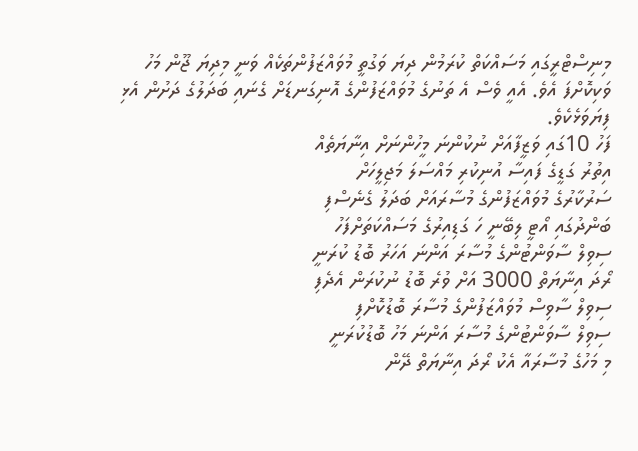މިނިސްޓްރީގައި މަސައްކަތް ކުރަމުން ދިޔަ ވަގުތީ މުވައްޒަފުންތަކެއް ވަނީ މިދިޔަ ޖޫން މަހު ވަކިކޮށްފަ އެވެ. އެއީ ވެސް އެ ތަނުގެ މުވައްޒަފުންގެ އޮނިގަނޑަށް ގެނައި ބަދަލުގެ ދަށުން އެޅި ފިޔަވަޅެކެވެ.
ފަހު 10ގައި ވަޒީފާއަށް ނުކުންނަ މީހުންނަށް އިނާޔަތެއް
އިތުރު ގަޑީގެ ފައިސާ އުނިކުރި މައްސަލަ މަޖިލީހަށް
ސަރުކާރުގެ މުވައްޒަފުންގެ މުސާރައަށް ބަދަލު ގެނެސްފި
ބަންދުގައި އޯޓީ ލިބޭނީ ހަ ގަޑިއިރުގެ މަސައްކަތަށްފަހު
ސިވިލް ސާވަންޓުންގެ މުސާރަ އަންނަ އަހަރު ބޮޑު ކުރަނީ
ރޯދަ އިނާޔަތް 3000 އަށް ވުރެ ބޮޑު ނުކުރަން އެދެފި
ސިވިލް ސާވިސް މުވައްޒަފުންގެ މުސާރަ ބޮޑުކޮށްފި
ސިވިލް ސާވަންޓުންގެ މުސާރަ އަންނަ މަހު ބޮޑުކުރަނީ
މި މަހުގެ މުސާރައާ އެކު ރޯދަ އިނާޔަތް ދޭން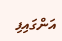އަންގައިފި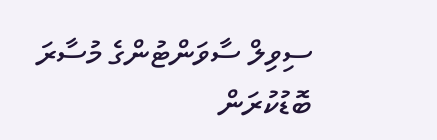ސިވިލް ސާވަންޓުންގެ މުސާރަ ބޮޑުކުރަން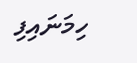ހިމަނައިފި